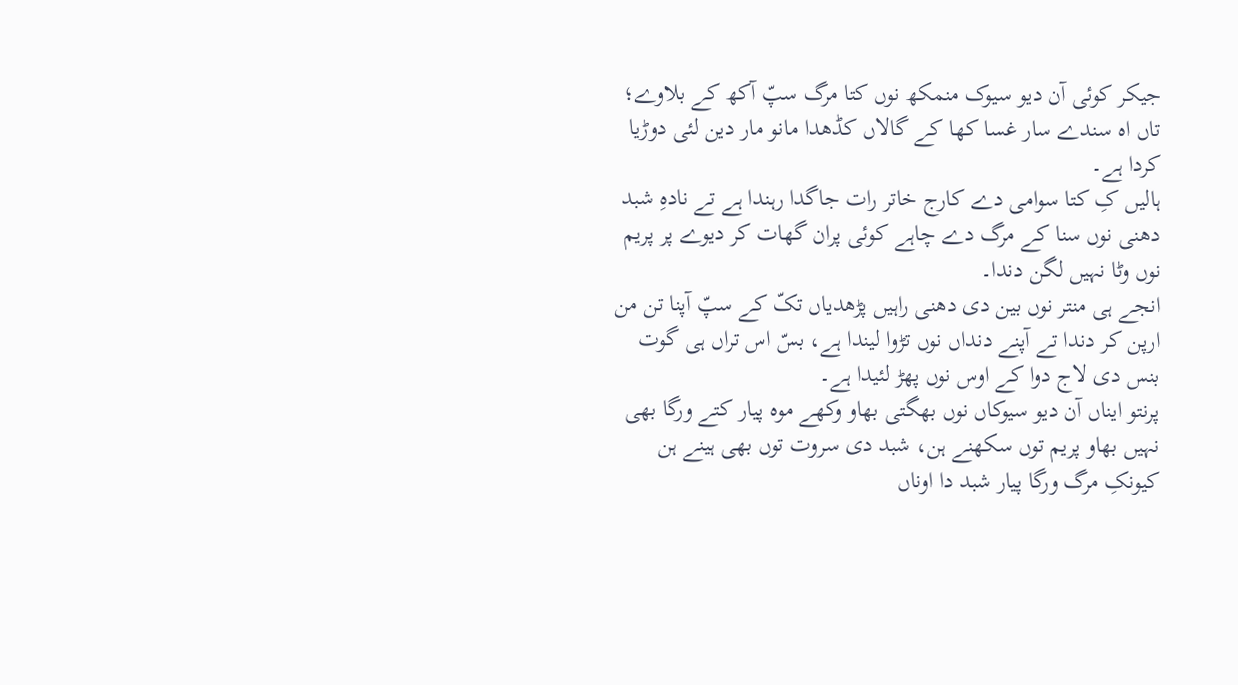جیکر کوئی آن دیو سیوک منمکھ نوں کتا مرگ سپّ آکھ کے بلاوے؛ تاں اہ سندے سار غسا کھا کے گالاں کڈھدا مانو مار دین لئی دوڑیا کردا ہے۔
ہالیں کِ کتا سوامی دے کارج خاتر رات جاگدا رہندا ہے تے نادہِ شبد دھنی نوں سنا کے مرگ دے چاہے کوئی پران گھات کر دیوے پر پریم نوں وٹا نہیں لگن دندا۔
انجے ہی منتر نوں بین دی دھنی راہیں پڑھدیاں تکّ کے سپّ آپنا تن من ارپن کر دندا تے آپنے دنداں نوں تڑوا لیندا ہے، بسّ اس تراں ہی گوت بنس دی لاج دوا کے اوس نوں پھڑ لئیدا ہے۔
پرنتو ایناں آن دیو سیوکاں نوں بھگتی بھاو وکھے موہ پیار کتے ورگا بھی نہیں بھاو پریم توں سکھنے ہن، شبد دی سروت توں بھی ہینے ہن کیونکِ مرگ ورگا پیار شبد دا اوناں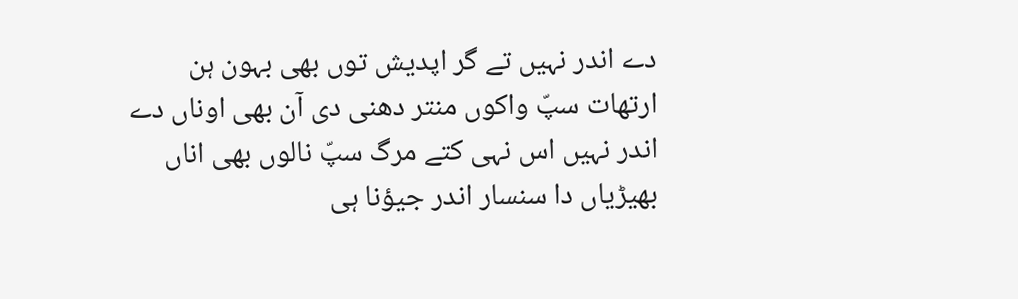دے اندر نہیں تے گر اپدیش توں بھی بہون ہن ارتھات سپّ واکوں منتر دھنی دی آن بھی اوناں دے اندر نہیں اس نہی کتے مرگ سپّ نالوں بھی اناں بھیڑیاں دا سنسار اندر جیؤنا ہی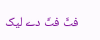فٹّ فٹّ دے لیک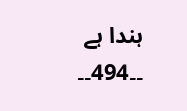ہندا ہے ۔۔494۔۔